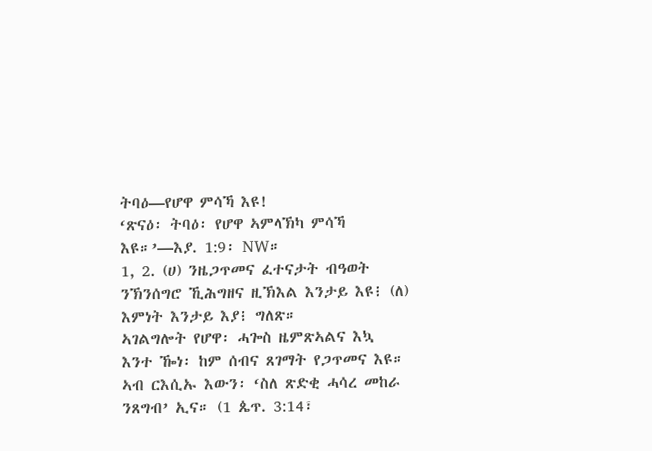ትባዕ—የሆዋ ምሳኻ እዩ!
‘ጽናዕ፡ ትባዕ፡ የሆዋ ኣምላኽካ ምሳኻ እዩ።’—እያ. 1:9፡ NW።
1, 2. (ሀ) ንዜጋጥመና ፈተናታት ብዓወት ንኽንሰግሮ ኺሕግዘና ዚኽእል እንታይ እዩ፧ (ለ) እምነት እንታይ እያ፧ ግለጽ።
ኣገልግሎት የሆዋ፡ ሓጐስ ዜምጽኣልና እኳ እንተ ዀነ፡ ከም ሰብና ጸገማት የጋጥመና እዩ። ኣብ ርእሲኡ እውን፡ ‘ስለ ጽድቂ ሓሳረ መከራ ንጸግብ’ ኢና። (1 ጴጥ. 3:14፣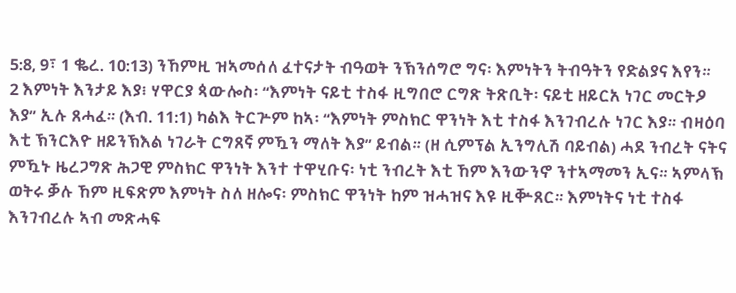5:8, 9፣ 1 ቈረ. 10:13) ንኸምዚ ዝኣመሰለ ፈተናታት ብዓወት ንኽንሰግሮ ግና፡ እምነትን ትብዓትን የድልያና እየን።
2 እምነት እንታይ እያ፧ ሃዋርያ ጳውሎስ፡ “እምነት ናይቲ ተስፋ ዚግበሮ ርግጽ ትጽቢት፡ ናይቲ ዘይርአ ነገር መርትዖ እያ” ኢሉ ጸሓፈ። (እብ. 11:1) ካልእ ትርጕም ከኣ፡ “እምነት ምስክር ዋንነት እቲ ተስፋ እንገብረሉ ነገር እያ። ብዛዕባ እቲ ኽንርእዮ ዘይንኽእል ነገራት ርግጸኛ ምዃን ማለት እያ” ይብል። (ዘ ሲምፕል ኢንግሊሽ ባይብል) ሓደ ንብረት ናትና ምዃኑ ዜረጋግጽ ሕጋዊ ምስክር ዋንነት እንተ ተዋሂቡና፡ ነቲ ንብረት እቲ ኸም እንውንኖ ንተኣማመን ኢና። ኣምላኽ ወትሩ ቓሉ ኸም ዚፍጽም እምነት ስለ ዘሎና፡ ምስክር ዋንነት ከም ዝሓዝና እዩ ዚቝጸር። እምነትና ነቲ ተስፋ እንገብረሉ ኣብ መጽሓፍ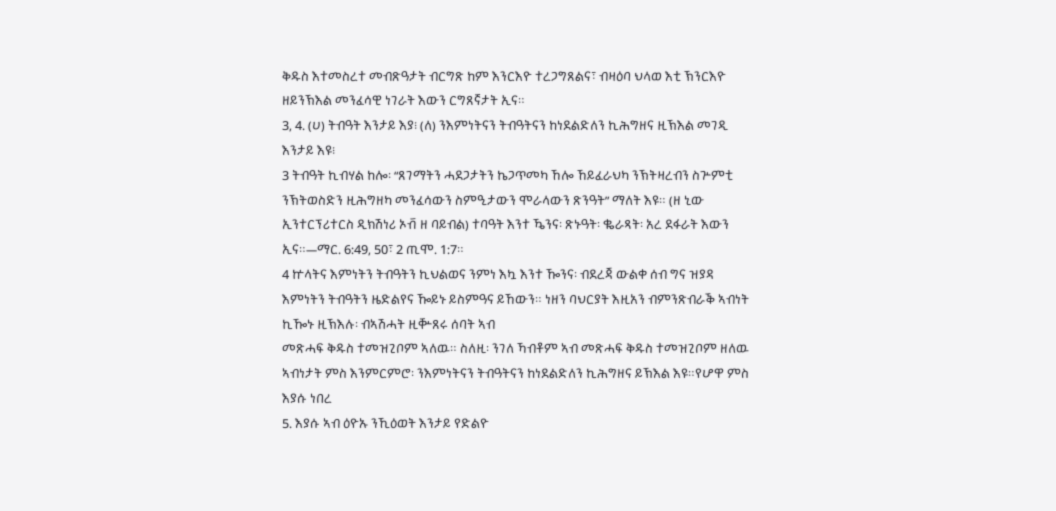ቅዱስ እተመስረተ መብጽዓታት ብርግጽ ከም እንርእዮ ተረጋግጸልና፣ ብዛዕባ ህላወ እቲ ኽንርእዮ ዘይንኽእል መንፈሳዊ ነገራት እውን ርግጸኛታት ኢና።
3, 4. (ሀ) ትብዓት እንታይ እያ፧ (ለ) ንእምነትናን ትብዓትናን ከነደልድለን ኪሕግዘና ዚኽእል መገዲ እንታይ እዩ፧
3 ትብዓት ኪብሃል ከሎ፡ “ጸገማትን ሓደጋታትን ኬጋጥመካ ኸሎ ኸይፈራህካ ንኽትዛረብን ስጕምቲ ንኽትወስድን ዚሕግዘካ መንፈሳውን ስምዒታውን ሞራላውን ጽንዓት” ማለት እዩ። (ዘ ኒው ኢንተርፕሪተርስ ዲክሽነሪ ኦቭ ዘ ባይብል) ተባዓት እንተ ዄንና፡ ጽኑዓት፡ ቈራጻት፡ አረ ደፋራት እውን ኢና።—ማር. 6:49, 50፣ 2 ጢሞ. 1:7።
4 ኵላትና እምነትን ትብዓትን ኪህልወና ንምነ እኳ እንተ ዀንና፡ ብደረጃ ውልቀ ሰብ ግና ዝያዳ እምነትን ትብዓትን ዜድልየና ዀይኑ ይስምዓና ይኸውን። ነዘን ባህርያት እዚአን ብምንጽብራቕ ኣብነት ኪዀኑ ዚኽእሉ፡ ብኣሽሓት ዚቝጸሩ ሰባት ኣብ
መጽሓፍ ቅዱስ ተመዝጊቦም ኣለዉ። ስለዚ፡ ንገለ ኻብቶም ኣብ መጽሓፍ ቅዱስ ተመዝጊቦም ዘለዉ ኣብነታት ምስ እንምርምሮ፡ ንእምነትናን ትብዓትናን ከነደልድለን ኪሕግዘና ይኽእል እዩ።የሆዋ ምስ እያሱ ነበረ
5. እያሱ ኣብ ዕዮኡ ንኺዕወት እንታይ የድልዮ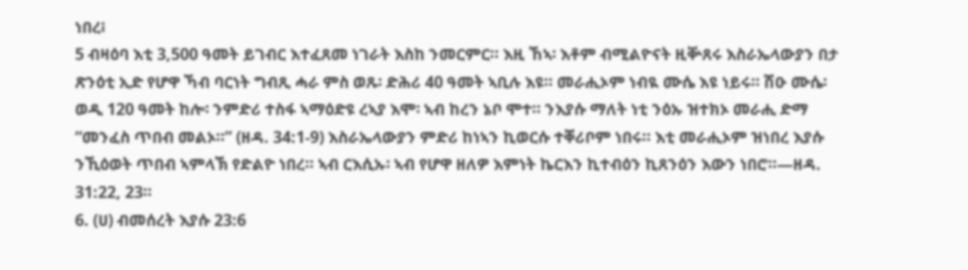ነበረ፧
5 ብዛዕባ እቲ 3,500 ዓመት ይገብር እተፈጸመ ነገራት እስከ ንመርምር። እዚ ኸኣ፡ እቶም ብሚልዮናት ዚቝጸሩ እስራኤላውያን በታ ጽንዕቲ ኢድ የሆዋ ኻብ ባርነት ግብጺ ሓራ ምስ ወጹ፡ ድሕሪ 40 ዓመት ኣቢሉ እዩ። መራሒኦም ነብዪ ሙሴ እዩ ነይሩ። ሽዑ ሙሴ፡ ወዲ 120 ዓመት ከሎ፡ ንምድሪ ተስፋ ኣማዕድዩ ረኣያ እሞ፡ ኣብ ከረን ኔቦ ሞተ። ንእያሱ ማለት ነቲ ንዕኡ ዝተክኦ መራሒ ድማ “መንፈስ ጥበብ መልኦ።” (ዘዳ. 34:1-9) እስራኤላውያን ምድሪ ከነኣን ኪወርሱ ተቐሪቦም ነበሩ። እቲ መራሒኦም ዝነበረ እያሱ ንኺዕወት ጥበብ ኣምላኽ የድልዮ ነበረ። ኣብ ርእሲኡ፡ ኣብ የሆዋ ዘለዎ እምነት ኬርእን ኪተብዕን ኪጸንዕን እውን ነበሮ።—ዘዳ. 31:22, 23።
6. (ሀ) ብመሰረት እያሱ 23:6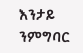እንታይ ንምግባር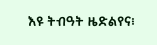እዩ ትብዓት ዜድልየና፧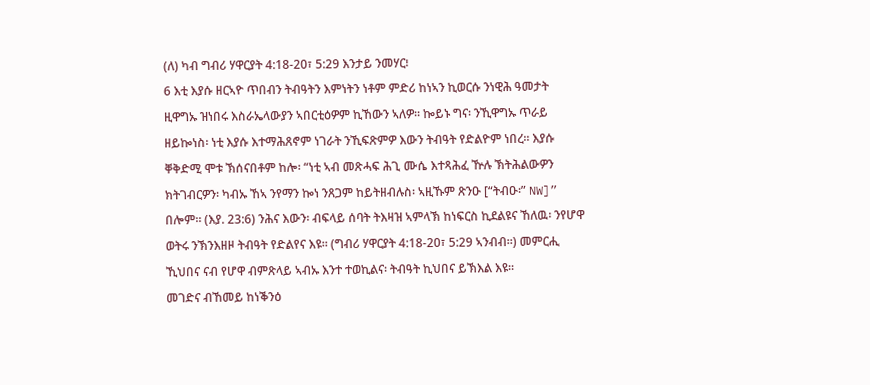(ለ) ካብ ግብሪ ሃዋርያት 4:18-20፣ 5:29 እንታይ ንመሃር፧
6 እቲ እያሱ ዘርኣዮ ጥበብን ትብዓትን እምነትን ነቶም ምድሪ ከነኣን ኪወርሱ ንነዊሕ ዓመታት ዚዋግኡ ዝነበሩ እስራኤላውያን ኣበርቲዕዎም ኪኸውን ኣለዎ። ኰይኑ ግና፡ ንኺዋግኡ ጥራይ ዘይኰነስ፡ ነቲ እያሱ እተማሕጸኖም ነገራት ንኺፍጽምዎ እውን ትብዓት የድልዮም ነበረ። እያሱ ቐቅድሚ ሞቱ ኽሰናበቶም ከሎ፡ “ነቲ ኣብ መጽሓፍ ሕጊ ሙሴ እተጻሕፈ ዅሉ ኽትሕልውዎን ክትገብርዎን፡ ካብኡ ኸኣ ንየማን ኰነ ንጸጋም ከይትዘብሉስ፡ ኣዚኹም ጽንዑ [“ትብዑ፡” NW]” በሎም። (እያ. 23:6) ንሕና እውን፡ ብፍላይ ሰባት ትእዛዝ ኣምላኽ ከነፍርስ ኪደልዩና ኸለዉ፡ ንየሆዋ ወትሩ ንኽንእዘዞ ትብዓት የድልየና እዩ። (ግብሪ ሃዋርያት 4:18-20፣ 5:29 ኣንብብ።) መምርሒ ኺህበና ናብ የሆዋ ብምጽላይ ኣብኡ እንተ ተወኪልና፡ ትብዓት ኪህበና ይኽእል እዩ።
መገድና ብኸመይ ከነቕንዕ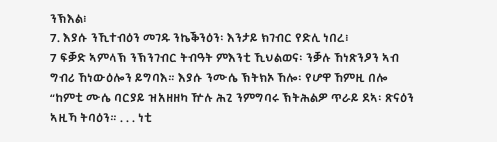ንኽእል፧
7. እያሱ ንኺተብዕን መገዱ ንኬቕንዕን፡ እንታይ ክገብር የድሊ ነበረ፧
7 ፍቓድ ኣምላኽ ንኽንገብር ትብዓት ምእንቲ ኺህልወና፡ ንቓሉ ኸነጽንዖን ኣብ ግብሪ ኸነውዕሎን ይግባእ። እያሱ ንሙሴ ኽትክኦ ኸሎ፡ የሆዋ ኸምዚ በሎ “ከምቲ ሙሴ ባርያይ ዝአዘዘካ ዅሉ ሕጊ ንምግባሩ ኽትሕልዎ ጥራይ ደኣ፡ ጽናዕን ኣዚኻ ትባዕን። . . . ነቲ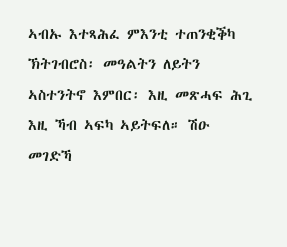ኣብኡ እተጻሕፈ ምእንቲ ተጠንቂቕካ ኽትገብሮስ፡ መዓልትን ለይትን ኣስተንትኖ እምበር፡ እዚ መጽሓፍ ሕጊ እዚ ኻብ ኣፍካ ኣይትፍለ። ሽዑ መገድኻ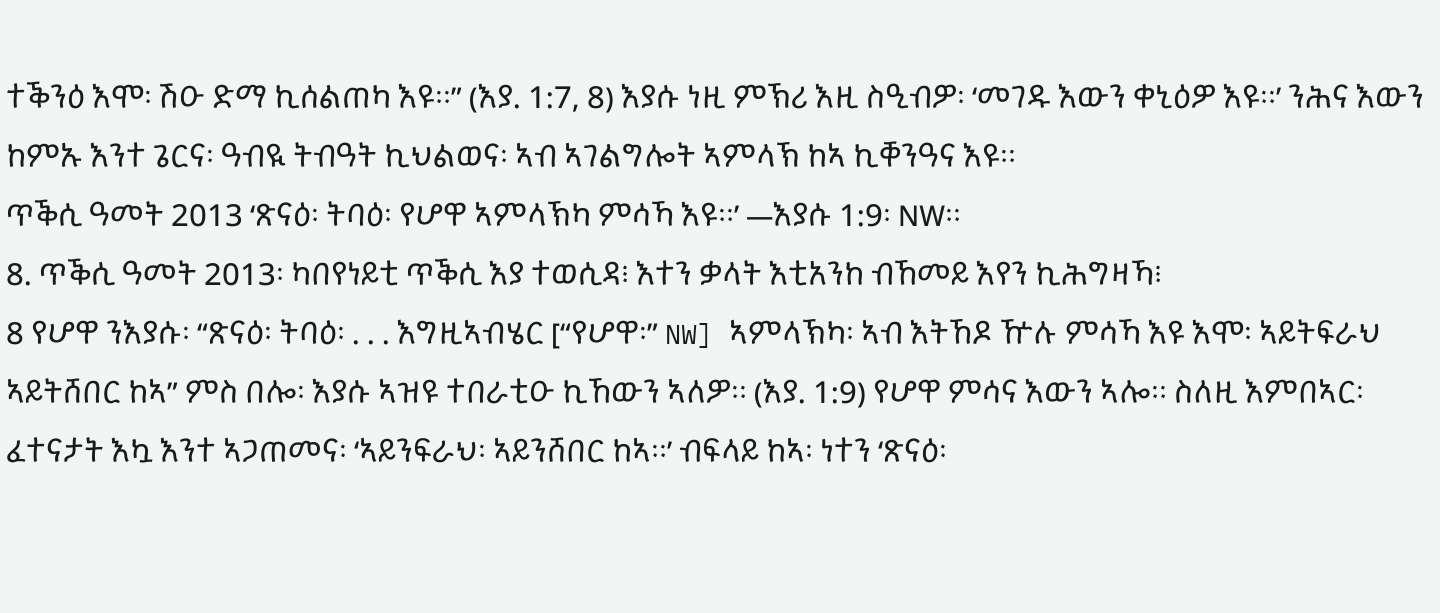ተቕንዕ እሞ፡ ሽዑ ድማ ኪሰልጠካ እዩ።” (እያ. 1:7, 8) እያሱ ነዚ ምኽሪ እዚ ስዒብዎ፡ ‘መገዱ እውን ቀኒዕዎ እዩ።’ ንሕና እውን ከምኡ እንተ ጌርና፡ ዓብዪ ትብዓት ኪህልወና፡ ኣብ ኣገልግሎት ኣምላኽ ከኣ ኪቐንዓና እዩ።
ጥቕሲ ዓመት 2013 ‘ጽናዕ፡ ትባዕ፡ የሆዋ ኣምላኽካ ምሳኻ እዩ።’ —እያሱ 1:9፡ NW።
8. ጥቕሲ ዓመት 2013፡ ካበየነይቲ ጥቕሲ እያ ተወሲዳ፧ እተን ቃላት እቲአንከ ብኸመይ እየን ኪሕግዛኻ፧
8 የሆዋ ንእያሱ፡ “ጽናዕ፡ ትባዕ፡ . . . እግዚኣብሄር [“የሆዋ፡” NW] ኣምላኽካ፡ ኣብ እትኸዶ ዅሉ ምሳኻ እዩ እሞ፡ ኣይትፍራህ ኣይትሸበር ከኣ” ምስ በሎ፡ እያሱ ኣዝዩ ተበራቲዑ ኪኸውን ኣለዎ። (እያ. 1:9) የሆዋ ምሳና እውን ኣሎ። ስለዚ እምበኣር፡ ፈተናታት እኳ እንተ ኣጋጠመና፡ ‘ኣይንፍራህ፡ ኣይንሸበር ከኣ።’ ብፍላይ ከኣ፡ ነተን ‘ጽናዕ፡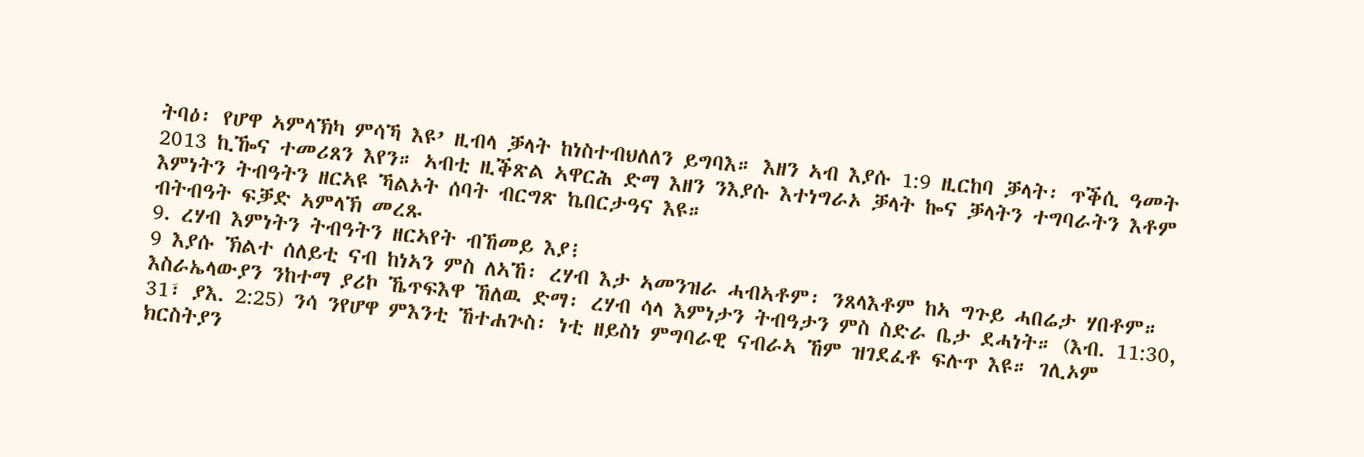ትባዕ፡ የሆዋ ኣምላኽካ ምሳኻ እዩ’ ዚብላ ቓላት ከነስተብህለለን ይግባእ። እዘን ኣብ እያሱ 1:9 ዚርከባ ቓላት፡ ጥቕሲ ዓመት 2013 ኪዀና ተመሪጸን እየን። ኣብቲ ዚቕጽል ኣዋርሕ ድማ እዘን ንእያሱ እተነግራኦ ቓላት ኰና ቓላትን ተግባራትን እቶም እምነትን ትብዓትን ዘርኣዩ ኻልኦት ሰባት ብርግጽ ኬበርታዓና እዩ።
ብትብዓት ፍቓድ ኣምላኽ መረጹ
9. ረሃብ እምነትን ትብዓትን ዘርኣየት ብኸመይ እያ፧
9 እያሱ ኽልተ ሰለይቲ ናብ ከነኣን ምስ ለኣኸ፡ ረሃብ እታ ኣመንዝራ ሓብኣቶም፡ ንጸላእቶም ከኣ ግጉይ ሓበሬታ ሃበቶም። እስራኤላውያን ንከተማ ያሪኮ ኼጥፍእዋ ኸለዉ ድማ፡ ረሃብ ሳላ እምነታን ትብዓታን ምስ ስድራ ቤታ ደሓነት። (እብ. 11:30, 31፣ ያእ. 2:25) ንሳ ንየሆዋ ምእንቲ ኸተሐጕስ፡ ነቲ ዘይስነ ምግባራዊ ናብራኣ ኸም ዝገደፈቶ ፍሉጥ እዩ። ገሊኦም ክርስትያን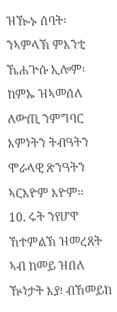ዝዀኑ ሰባት፡ ንኣምላኽ ምእንቲ ኼሐጕሱ ኢሎም፡ ከምኡ ዝኣመሰለ ለውጢ ንምግባር እምነትን ትብዓትን ሞራላዊ ጽንዓትን ኣርእዮም እዮም።
10. ሩት ንየሆዋ ኸተምልኽ ዝመረጸት ኣብ ከመይ ዝበለ ዅነታት እያ፧ ብኸመይከ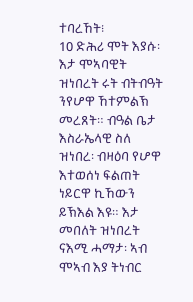ተባረኸት፧
10 ድሕሪ ሞት እያሱ፡ እታ ሞኣባዊት ዝነበረት ሩት ብትብዓት ንየሆዋ ኸተምልኽ መረጸት። ብዓል ቤታ እስራኤላዊ ስለ ዝነበረ፡ ብዛዕባ የሆዋ እተወሰነ ፍልጠት ነይርዋ ኪኸውን ይኽእል እዩ። እታ መበለት ዝነበረት ናእሚ ሓማታ፡ ኣብ ሞኣብ እያ ትነብር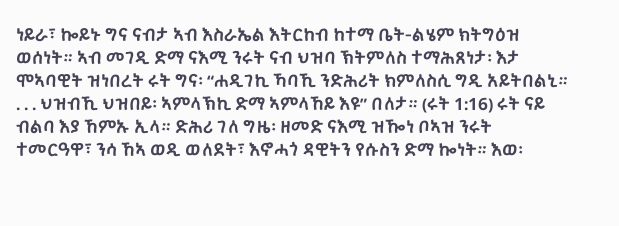ነይራ፣ ኰይኑ ግና ናብታ ኣብ እስራኤል እትርከብ ከተማ ቤት-ልሄም ክትግዕዝ ወሰነት። ኣብ መገዲ ድማ ናእሚ ንሩት ናብ ህዝባ ኽትምለስ ተማሕጸነታ፡ እታ ሞኣባዊት ዝነበረት ሩት ግና፡ “ሐዲገኪ ኻባኺ ንድሕሪት ክምለስሲ ግዲ አይትበልኒ። . . . ህዝብኺ ህዝበይ፡ ኣምላኽኪ ድማ ኣምላኸይ እዩ” በለታ። (ሩት 1:16) ሩት ናይ ብልባ እያ ኸምኡ ኢላ። ድሕሪ ገለ ግዜ፡ ዘመድ ናእሚ ዝዀነ ቦኣዝ ንሩት ተመርዓዋ፣ ንሳ ኸኣ ወዲ ወለደት፣ እኖሓጎ ዳዊትን የሱስን ድማ ኰነት። እወ፡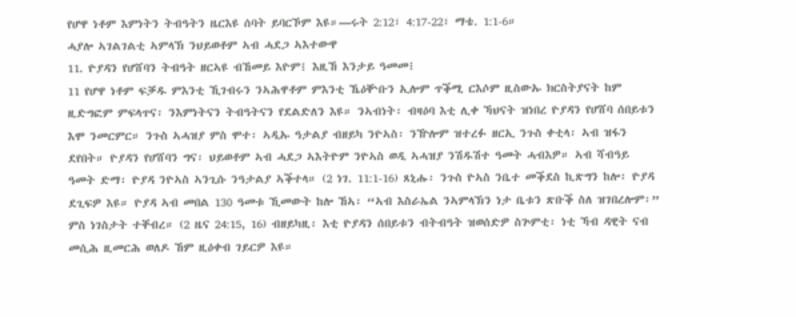የሆዋ ነቶም እምነትን ትብዓትን ዜርእዩ ሰባት ይባርኾም እዩ።—ሩት 2:12፣ 4:17-22፣ ማቴ. 1:1-6።
ሓያሎ ኣገልገልቲ ኣምላኽ ንህይወቶም ኣብ ሓደጋ ኣእተውዋ
11. ዮያዳን የሆሸባን ትብዓት ዘርኣዩ ብኸመይ እዮም፧ እዚኸ እንታይ ዓመመ፧
11 የሆዋ ነቶም ፍቓዱ ምእንቲ ኺገብሩን ንኣሕዋቶም ምእንቲ ኼዕቝቡን ኢሎም ጥቕሚ ርእሶም ዚስውኡ ክርስትያናት ከም ዚድግፎም ምፍላጥና፡ ንእምነትናን ትብዓትናን የደልድለን እዩ። ንኣብነት፡ ብዛዕባ እቲ ሊቀ ኻህናት ዝነበረ ዮያዳን የሆሸባ ሰበይቱን እሞ ንመርምር። ንጉስ ኣሓዝያ ምስ ሞተ፡ ኣዲኡ ዓታልያ ብዘይካ ንዮኣስ፡ ንዅሎም ዝተረፉ ዘርኢ ንጉስ ቀቲላ፡ ኣብ ዝፋን ደየበት። ዮያዳን የሆሸባን ግና፡ ህይወቶም ኣብ ሓደጋ ኣእትዮም ንዮኣስ ወዲ ኣሓዝያ ንሽዱሽተ ዓመት ሓብእዎ። ኣብ ሻብዓይ ዓመት ድማ፡ ዮያዳ ንዮኣስ ኣንጊሱ ንዓታልያ ኣቕተላ። (2 ነገ. 11:1-16) ጸኒሑ፡ ንጉስ ዮኣስ ንቤተ መቕደስ ኪጽግን ከሎ፡ ዮያዳ ደጊፍዎ እዩ። ዮያዳ ኣብ መበል 130 ዓመቱ ኺመውት ከሎ ኸኣ፡ “ኣብ እስራኤል ንኣምላኽን ነታ ቤቱን ጽቡቕ ስለ ዝገበረሎም፡” ምስ ነገስታት ተቐብረ። (2 ዜና 24:15, 16) ብዘይካዚ፡ እቲ ዮያዳን ሰበይቱን ብትብዓት ዝወሰድዎ ስጕምቲ፡ ነቲ ኻብ ዳዊት ናብ መሲሕ ዚመርሕ ወለዶ ኸም ዚዕቀብ ገይርዎ እዩ።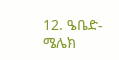12. ዔቤድ-ሜሌክ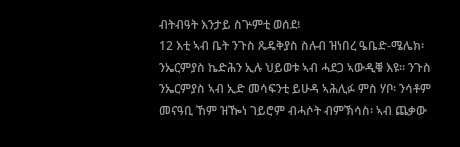ብትብዓት እንታይ ስጕምቲ ወሰደ፧
12 እቲ ኣብ ቤት ንጉስ ጼዴቅያስ ስሉብ ዝነበረ ዔቤድ-ሜሌክ፡ ንኤርምያስ ኬድሕን ኢሉ ህይወቱ ኣብ ሓደጋ ኣውዲቑ እዩ። ንጉስ ንኤርምያስ ኣብ ኢድ መሳፍንቲ ይሁዳ ኣሕሊፉ ምስ ሃቦ፡ ንሳቶም መናዓቢ ኸም ዝዀነ ገይሮም ብሓሶት ብምኽሳስ፡ ኣብ ጨቃው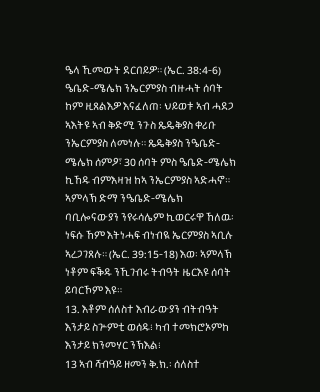ዔላ ኺመውት ደርበይዎ። (ኤር. 38:4-6) ዔቤድ-ሜሌክ ንኤርምያስ ብዙሓት ሰባት ከም ዚጸልእዎ እናፈለጠ፡ ህይወቱ ኣብ ሓደጋ ኣእትዩ ኣብ ቅድሚ ንጉስ ጼዴቅያስ ቀሪቡ ንኤርምያስ ለመነሉ። ጼዴቅያስ ንዔቤድ-ሜሌክ ሰምዖ፣ 30 ሰባት ምስ ዔቤድ-ሜሌክ ኪኸዱ ብምእዛዝ ከኣ ንኤርምያስ ኣድሓኖ። ኣምላኽ ድማ ንዔቤድ-ሜሌክ ባቢሎናውያን ንየሩሳሌም ኪወርሩዋ ኸለዉ፡ ነፍሱ ኸም እትነሓፍ ብነብዪ ኤርምያስ ኣቢሉ ኣረጋገጸሉ። (ኤር. 39:15-18) እወ፡ ኣምላኽ ነቶም ፍቕዱ ንኺገብሩ ትብዓት ዜርእዩ ሰባት ይባርኾም እዩ።
13. እቶም ሰለስተ እብራውያን ብትብዓት እንታይ ስጕምቲ ወሰዱ፧ ካብ ተመክሮኦምከ እንታይ ክንመሃር ንኽእል፧
13 ኣብ ሻብዓይ ዘመን ቅ.ክ.፡ ሰለስተ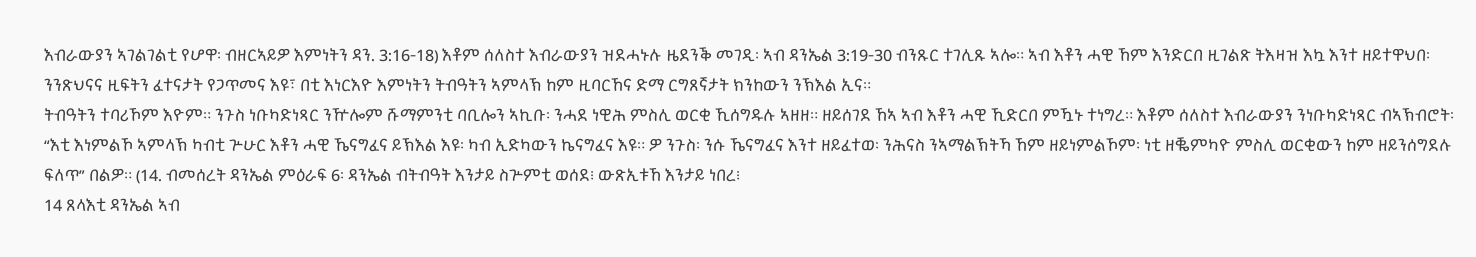እብራውያን ኣገልገልቲ የሆዋ፡ ብዘርኣይዎ እምነትን ዳን. 3:16-18) እቶም ሰለስተ እብራውያን ዝደሓኑሉ ዜደንቕ መገዲ፡ ኣብ ዳንኤል 3:19-30 ብንጹር ተገሊጹ ኣሎ። ኣብ እቶን ሓዊ ኸም እንድርበ ዚገልጽ ትእዛዝ እኳ እንተ ዘይተዋህበ፡ ንንጽህናና ዚፍትን ፈተናታት የጋጥመና እዩ፣ በቲ እነርእዮ እምነትን ትብዓትን ኣምላኽ ከም ዚባርኸና ድማ ርግጸኛታት ክንከውን ንኽእል ኢና።
ትብዓትን ተባሪኾም እዮም። ንጉስ ነቡካድነጻር ንዅሎም ሹማምንቲ ባቢሎን ኣኪቡ፡ ንሓደ ነዊሕ ምስሊ ወርቂ ኺሰግዱሉ ኣዘዘ። ዘይሰገደ ኸኣ ኣብ እቶን ሓዊ ኺድርበ ምዃኑ ተነግረ። እቶም ሰለስተ እብራውያን ንነቡካድነጻር ብኣኽብሮት፡ “እቲ እነምልኾ ኣምላኽ ካብቲ ጕሁር እቶን ሓዊ ኼናግፈና ይኽእል እዩ፡ ካብ ኢድካውን ኬናግፈና እዩ። ዎ ንጉስ፡ ንሱ ኼናግፈና እንተ ዘይፈተወ፡ ንሕናስ ንኣማልኽትኻ ኸም ዘይነምልኾም፡ ነቲ ዘቘምካዮ ምስሊ ወርቂውን ከም ዘይንሰግደሉ ፍለጥ” በልዎ። (14. ብመሰረት ዳንኤል ምዕራፍ 6፡ ዳንኤል ብትብዓት እንታይ ስጕምቲ ወሰደ፧ ውጽኢቱኸ እንታይ ነበረ፧
14 ጸላእቲ ዳንኤል ኣብ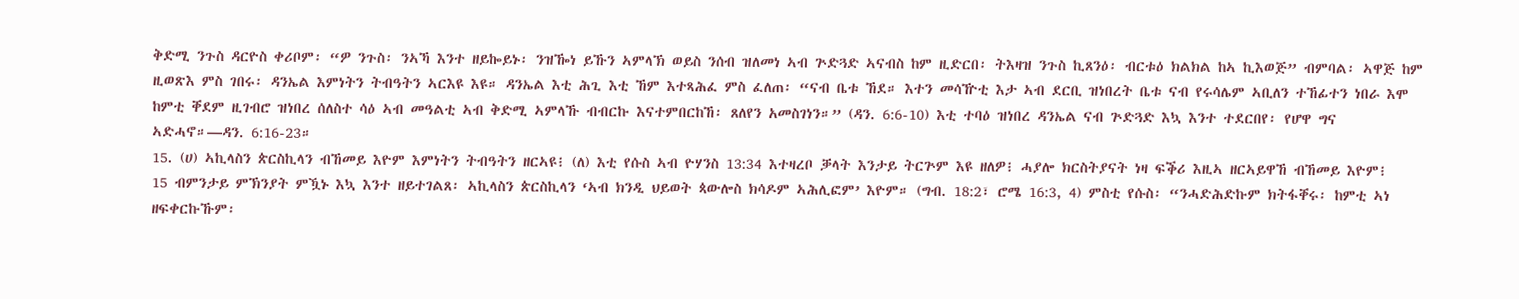ቅድሚ ንጉስ ዳርዮስ ቀሪቦም፡ “ዎ ንጉስ፡ ንኣኻ እንተ ዘይኰይኑ፡ ንዝዀነ ይኹን ኣምላኽ ወይስ ንሰብ ዝለመነ ኣብ ጕድጓድ ኣናብስ ከም ዚድርበ፡ ትእዛዝ ንጉስ ኪጸንዕ፡ ብርቱዕ ክልክል ከኣ ኪእወጅ” ብምባል፡ ኣዋጅ ከም ዚወጽእ ምስ ገበሩ፡ ዳንኤል እምነትን ትብዓትን ኣርእዩ እዩ። ዳንኤል እቲ ሕጊ እቲ ኸም እተጻሕፈ ምስ ፈለጠ፡ “ናብ ቤቱ ኸደ። እተን መሳዅቲ እታ ኣብ ደርቢ ዝነበረት ቤቱ ናብ የሩሳሌም ኣቢለን ተኸፊተን ነበራ እሞ ከምቲ ቐደም ዚገብሮ ዝነበረ ሰለስተ ሳዕ ኣብ መዓልቲ ኣብ ቅድሚ ኣምላኹ ብብርኩ እናተምበርከኸ፡ ጸለየን አመስገነን።” (ዳን. 6:6-10) እቲ ተባዕ ዝነበረ ዳንኤል ናብ ጕድጓድ እኳ እንተ ተደርበየ፡ የሆዋ ግና ኣድሓኖ።—ዳን. 6:16-23።
15. (ሀ) ኣኪላስን ጵርስኪላን ብኸመይ እዮም እምነትን ትብዓትን ዘርኣዩ፧ (ለ) እቲ የሱስ ኣብ ዮሃንስ 13:34 እተዛረቦ ቓላት እንታይ ትርጕም እዩ ዘለዎ፧ ሓያሎ ክርስትያናት ነዛ ፍቕሪ እዚኣ ዘርኣይዋኸ ብኸመይ እዮም፧
15 ብምንታይ ምኽንያት ምዃኑ እኳ እንተ ዘይተገልጸ፡ ኣኪላስን ጵርስኪላን ‘ኣብ ክንዲ ህይወት ጳውሎስ ክሳዶም ኣሕሊፎም’ እዮም። (ግብ. 18:2፣ ሮሜ 16:3, 4) ምስቲ የሱስ፡ “ንሓድሕድኩም ክትፋቐሩ፡ ከምቲ ኣነ ዘፍቀርኩኹም፡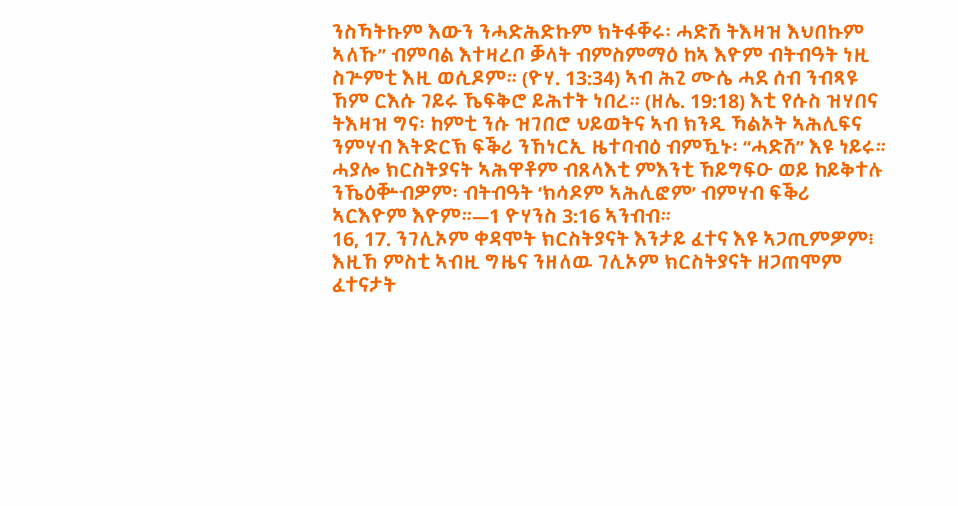ንስኻትኩም እውን ንሓድሕድኩም ክትፋቐሩ፡ ሓድሽ ትእዛዝ እህበኩም ኣለኹ” ብምባል እተዛረቦ ቓላት ብምስምማዕ ከኣ እዮም ብትብዓት ነዚ ስጕምቲ እዚ ወሲዶም። (ዮሃ. 13:34) ኣብ ሕጊ ሙሴ ሓደ ሰብ ንብጻዩ ኸም ርእሱ ገይሩ ኼፍቅሮ ይሕተት ነበረ። (ዘሌ. 19:18) እቲ የሱስ ዝሃበና ትእዛዝ ግና፡ ከምቲ ንሱ ዝገበሮ ህይወትና ኣብ ክንዲ ኻልኦት ኣሕሊፍና ንምሃብ እትድርኽ ፍቕሪ ንኸነርኢ ዜተባብዕ ብምዃኑ፡ “ሓድሽ” እዩ ነይሩ። ሓያሎ ክርስትያናት ኣሕዋቶም ብጸላእቲ ምእንቲ ኸይግፍዑ ወይ ከይቅተሉ ንኼዕቝብዎም፡ ብትብዓት ‘ክሳዶም ኣሕሊፎም’ ብምሃብ ፍቕሪ ኣርእዮም እዮም።—1 ዮሃንስ 3:16 ኣንብብ።
16, 17. ንገሊኦም ቀዳሞት ክርስትያናት እንታይ ፈተና እዩ ኣጋጢምዎም፧ እዚኸ ምስቲ ኣብዚ ግዜና ንዘለዉ ገሊኦም ክርስትያናት ዘጋጠሞም ፈተናታት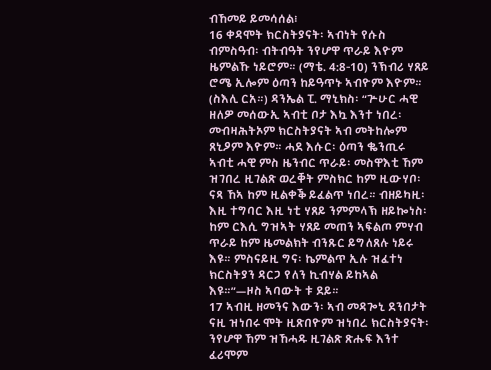ብኸመይ ይመሳሰል፧
16 ቀዳሞት ክርስትያናት፡ ኣብነት የሱስ ብምስዓብ፡ ብትብዓት ንየሆዋ ጥራይ እዮም ዜምልኹ ነይሮም። (ማቴ. 4:8-10) ንኽብሪ ሃጸይ ሮሜ ኢሎም ዕጣን ከይዓጥኑ ኣብዮም እዮም። (ስእሊ ርአ።) ዳንኤል ፒ. ማኒክስ፡ “ጕሁር ሓዊ ዘለዎ መሰውኢ ኣብቲ ቦታ እኳ እንተ ነበረ፡ መብዛሕትኦም ክርስትያናት ኣብ መትከሎም ጸኒዖም እዮም። ሓደ እሱር፡ ዕጣን ቈንጢሩ ኣብቲ ሓዊ ምስ ዜንብር ጥራይ፡ መስዋእቲ ኸም ዝገበረ ዚገልጽ ወረቐት ምስክር ከም ዚውሃቦ፡ ናጻ ኸኣ ከም ዚልቀቕ ይፈልጥ ነበረ። ብዘይካዚ፡ እዚ ተግባር እዚ ነቲ ሃጸይ ንምምላኽ ዘይኰነስ፡ ከም ርእሲ ግዝኣት ሃጸይ መጠን ኣፍልጦ ምሃብ ጥራይ ከም ዜመልክት ብንጹር ይግለጸሉ ነይሩ እዩ። ምስናይዚ ግና፡ ኬምልጥ ኢሉ ዝፈተነ ክርስትያን ዳርጋ የለን ኪብሃል ይከኣል እዩ።”—ዞስ ኣባውት ቱ ደይ።
17 ኣብዚ ዘመንና እውን፡ ኣብ መዳጐኒ ደንበታት ናዚ ዝነበሩ ሞት ዚጽበዮም ዝነበረ ክርስትያናት፡ ንየሆዋ ኸም ዝኸሓዱ ዚገልጽ ጽሑፍ እንተ ፈሪሞም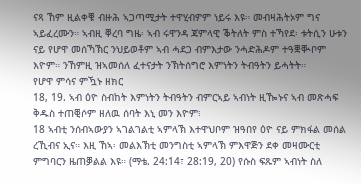ናጻ ኸም ዚልቀቑ ብዙሕ ኣጋጣሚታት ተዋሂብዎም ነይሩ እዩ። መብዛሕትኦም ግና ኣይፈረሙን። ኣብዚ ቐረባ ግዜ፡ ኣብ ሩዋንዳ ጃምላዊ ቕትለት ምስ ተኻየደ፡ ቱትሲን ሁቱን ናይ የሆዋ መሰኻኽር ንህይወቶም ኣብ ሓደጋ ብምእታው ንሓድሕዶም ተዓቛቚቦም እዮም። ንኸምዚ ዝኣመሰለ ፈተናታት ንኽትሰግሮ እምነትን ትብዓትን ይሓትት።
የሆዋ ምሳና ምዃኑ ዘክር
18, 19. ኣብ ዕዮ ስብከት እምነትን ትብዓትን ብምርኣይ ኣብነት ዚዀኑና ኣብ መጽሓፍ ቅዱስ ተጠቒሶም ዘለዉ ሰባት እኒ መን እዮም፧
18 ኣብቲ ንሰብኣውያን ኣገልገልቲ ኣምላኽ እተዋህቦም ዝዓበየ ዕዮ ናይ ምክፋል መሰል ረኺብና ኢና። እዚ ኸኣ፡ መልእኽቲ መንግስቲ ኣምላኽ ምእዋጅን ደቀ መዛሙርቲ ምግባርን ዜጠቓልል እዩ። (ማቴ. 24:14፣ 28:19, 20) የሱስ ፍጹም ኣብነት ስለ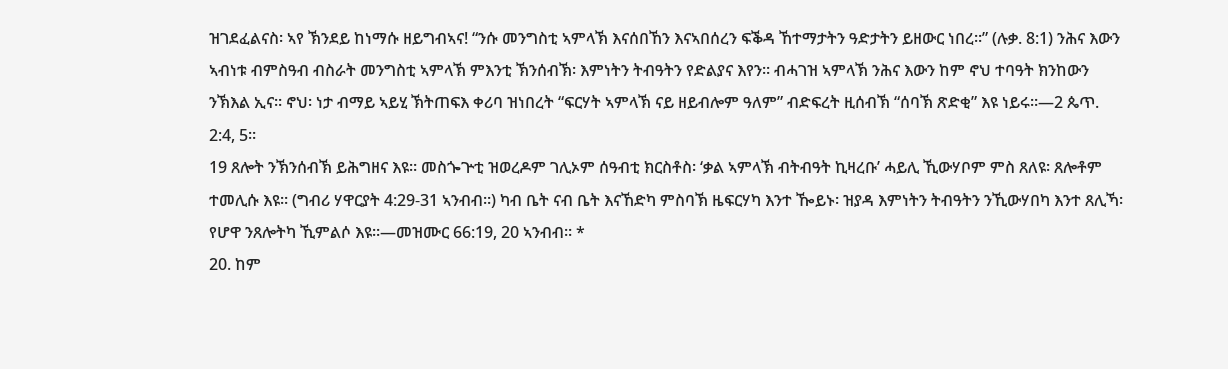ዝገደፈልናስ፡ ኣየ ኽንደይ ከነማሱ ዘይግብኣና! “ንሱ መንግስቲ ኣምላኽ እናሰበኸን እናኣበሰረን ፍቕዳ ኸተማታትን ዓድታትን ይዘውር ነበረ።” (ሉቃ. 8:1) ንሕና እውን ኣብነቱ ብምስዓብ ብስራት መንግስቲ ኣምላኽ ምእንቲ ኽንሰብኽ፡ እምነትን ትብዓትን የድልያና እየን። ብሓገዝ ኣምላኽ ንሕና እውን ከም ኖህ ተባዓት ክንከውን ንኽእል ኢና። ኖህ፡ ነታ ብማይ ኣይሂ ኽትጠፍእ ቀሪባ ዝነበረት “ፍርሃት ኣምላኽ ናይ ዘይብሎም ዓለም” ብድፍረት ዚሰብኽ “ሰባኽ ጽድቂ” እዩ ነይሩ።—2 ጴጥ. 2:4, 5።
19 ጸሎት ንኽንሰብኽ ይሕግዘና እዩ። መስጐጕቲ ዝወረዶም ገሊኦም ሰዓብቲ ክርስቶስ፡ ‘ቃል ኣምላኽ ብትብዓት ኪዛረቡ’ ሓይሊ ኺውሃቦም ምስ ጸለዩ፡ ጸሎቶም ተመሊሱ እዩ። (ግብሪ ሃዋርያት 4:29-31 ኣንብብ።) ካብ ቤት ናብ ቤት እናኸድካ ምስባኽ ዜፍርሃካ እንተ ዀይኑ፡ ዝያዳ እምነትን ትብዓትን ንኺውሃበካ እንተ ጸሊኻ፡ የሆዋ ንጸሎትካ ኺምልሶ እዩ።—መዝሙር 66:19, 20 ኣንብብ። *
20. ከም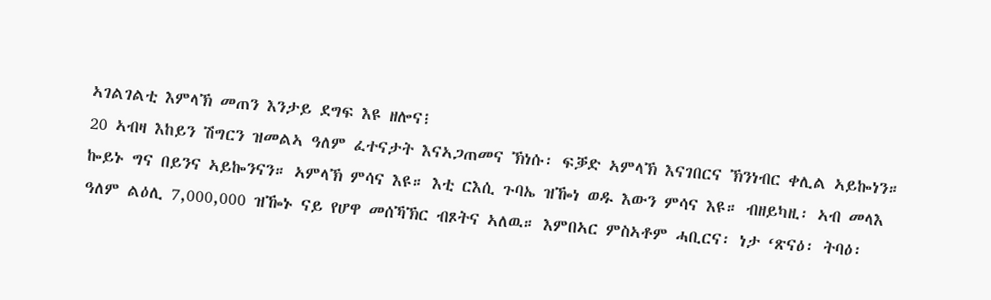ኣገልገልቲ እምላኽ መጠን እንታይ ደግፍ እዩ ዘሎና፧
20 ኣብዛ እከይን ሽግርን ዝመልኣ ዓለም ፈተናታት እናኣጋጠመና ኽነሱ፡ ፍቓድ ኣምላኽ እናገበርና ኽንነብር ቀሊል ኣይኰነን። ኰይኑ ግና በይንና ኣይኰንናን። ኣምላኽ ምሳና እዩ። እቲ ርእሲ ጉባኤ ዝዀነ ወዱ እውን ምሳና እዩ። ብዘይካዚ፡ ኣብ መላእ ዓለም ልዕሊ 7,000,000 ዝዀኑ ናይ የሆዋ መሰኻኽር ብጾትና ኣለዉ። እምበኣር ምስኣቶም ሓቢርና፡ ነታ ‘ጽናዕ፡ ትባዕ፡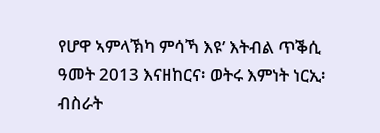የሆዋ ኣምላኽካ ምሳኻ እዩ’ እትብል ጥቕሲ ዓመት 2013 እናዘከርና፡ ወትሩ እምነት ነርኢ፡ ብስራት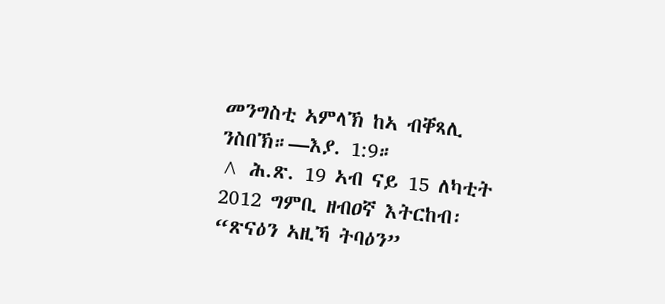መንግስቲ ኣምላኽ ከኣ ብቐጻሊ ንስበኽ።—እያ. 1:9።
^ ሕ.ጽ. 19 ኣብ ናይ 15 ለካቲት 2012 ግምቢ ዘብዐኛ እትርከብ፡ “ጽናዕን ኣዚኻ ትባዕን”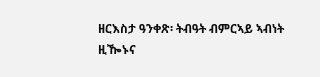ዘርእስታ ዓንቀጽ፡ ትብዓት ብምርኣይ ኣብነት ዚዀኑና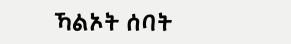ኻልኦት ሰባት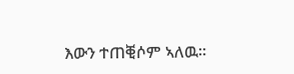እውን ተጠቒሶም ኣለዉ።